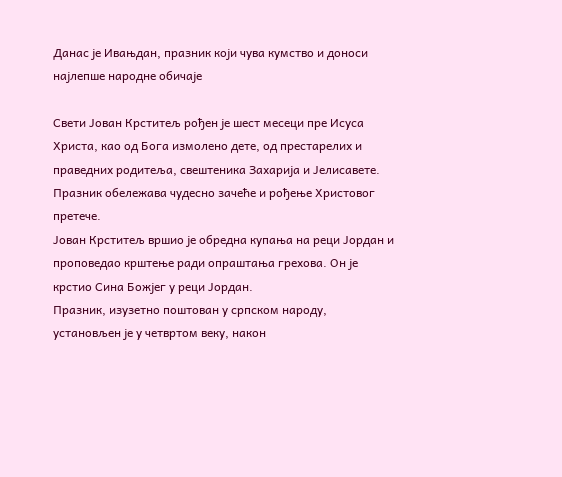Данас је Ивањдан, празник који чува кумство и доноси најлепше народне обичаје

Свети Јован Крститељ рођен је шест месеци пре Исуса Христа, као од Бога измолено дете, од престарелих и праведних родитеља, свештеника Захарија и Јелисавете. Празник обележава чудесно зачеће и рођење Христовог претече.
Јован Крститељ вршио је обредна купања на реци Јордан и проповедао крштење ради опраштања грехова. Он је крстио Сина Божјег у реци Јордан.
Празник, изузетно поштован у српском народу, установљен је у четвртом веку, након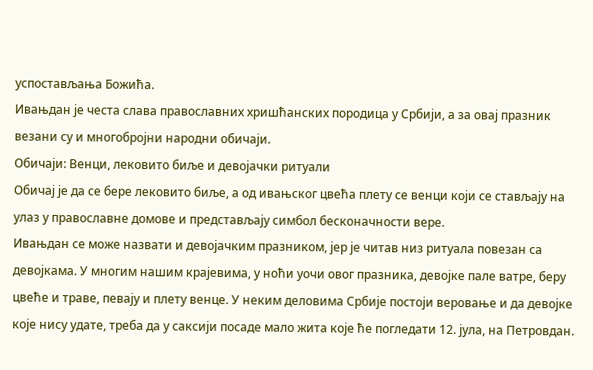успостављања Божића.
Ивањдан је честа слава православних хришћанских породица у Србији, а за овај празник везани су и многобројни народни обичаји.
Обичаји: Венци, лековито биље и девојачки ритуали
Обичај је да се бере лековито биље, а од ивањског цвећа плету се венци који се стављају на улаз у православне домове и представљају симбол бесконачности вере.
Ивањдан се може назвати и девојачким празником, јер је читав низ ритуала повезан са девојкама. У многим нашим крајевима, у ноћи уочи овог празника, девојке пале ватре, беру цвеће и траве, певају и плету венце. У неким деловима Србије постоји веровање и да девојке које нису удате, треба да у саксији посаде мало жита које ће погледати 12. јула, на Петровдан.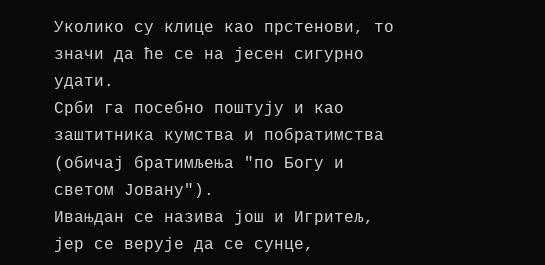Уколико су клице као прстенови, то значи да ће се на јесен сигурно удати.
Срби га посебно поштују и као заштитника кумства и побратимства (обичај братимљења "по Богу и светом Јовану").
Ивањдан се назива још и Игритељ, јер се верује да се сунце,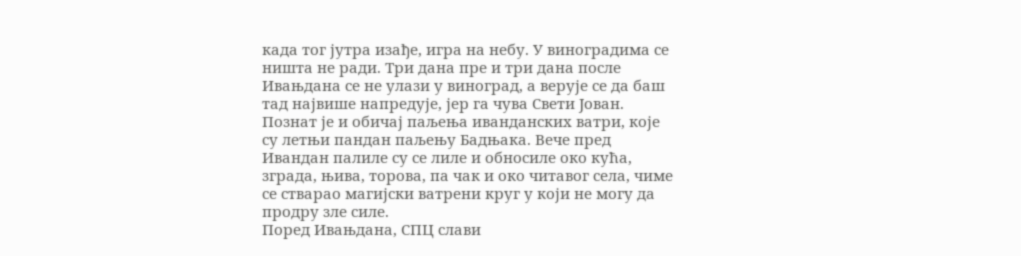када тог јутра изађе, игра на небу. У виноградима се ништа не ради. Три дана пре и три дана после Ивањдана се не улази у виноград, а верује се да баш тад највише напредује, јер га чува Свети Јован.
Познат је и обичај паљења иванданских ватри, које су летњи пандан паљењу Бадњака. Вече пред Ивандан палиле су се лиле и обносиле око кућа, зграда, њива, торова, па чак и око читавог села, чиме се стварао магијски ватрени круг у који не могу да продру зле силе.
Поред Ивањдана, СПЦ слави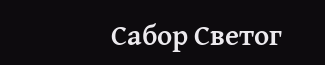Сабор Светог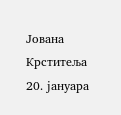Јована Крститеља 20. јануара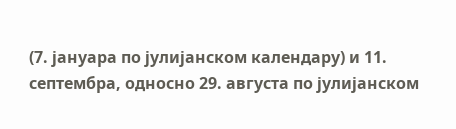(7. јануара по јулијанском календару) и 11. септембра, односно 29. августа по јулијанском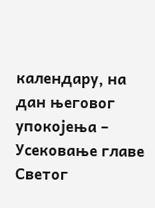календару, на дан његовог упокојења – Усековање главе Светог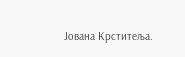Јована Крститеља.